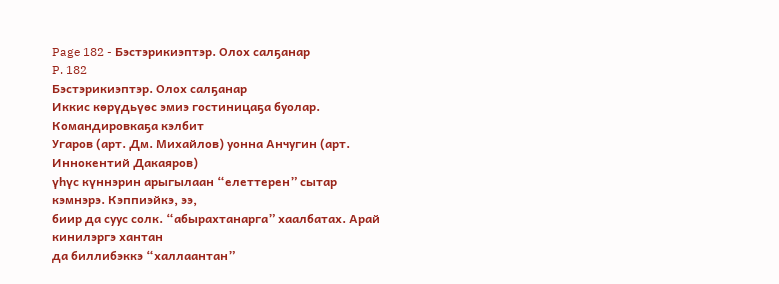Page 182 - Бэстэрикиэптэр. Олох салҕанар
P. 182
Бэстэрикиэптэр. Олох салҕанар
Иккис көрүдьүөс эмиэ гостиницаҕа буолар. Командировкаҕа кэлбит
Угаров (арт. Дм. Михайлов) уонна Анчугин (арт. Иннокентий Дакаяров)
үһүс күннэрин арыгылаан “елеттерен” сытар кэмнэрэ. Кэппиэйкэ, ээ,
биир да суус солк. “абырахтанарга” хаалбатах. Арай кинилэргэ хантан
да биллибэккэ “халлаантан”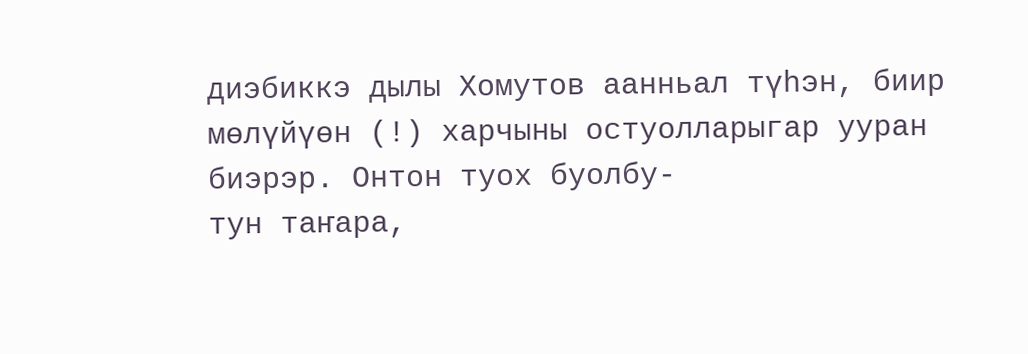диэбиккэ дылы Хомутов аанньал түһэн, биир
мөлүйүөн (!) харчыны остуолларыгар ууран биэрэр. Онтон туох буолбу-
тун таҥара,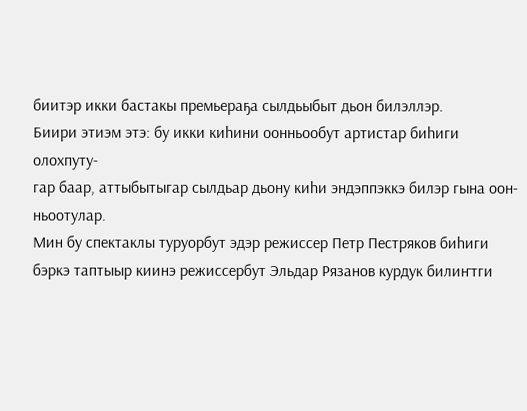биитэр икки бастакы премьераҕа сылдьыбыт дьон билэллэр.
Биири этиэм этэ: бу икки киһини оонньообут артистар биһиги олохпуту-
гар баар, аттыбытыгар сылдьар дьону киһи эндэппэккэ билэр гына оон-
ньоотулар.
Мин бу спектаклы туруорбут эдэр режиссер Петр Пестряков биһиги
бэркэ таптыыр киинэ режиссербут Эльдар Рязанов курдук билиҥтги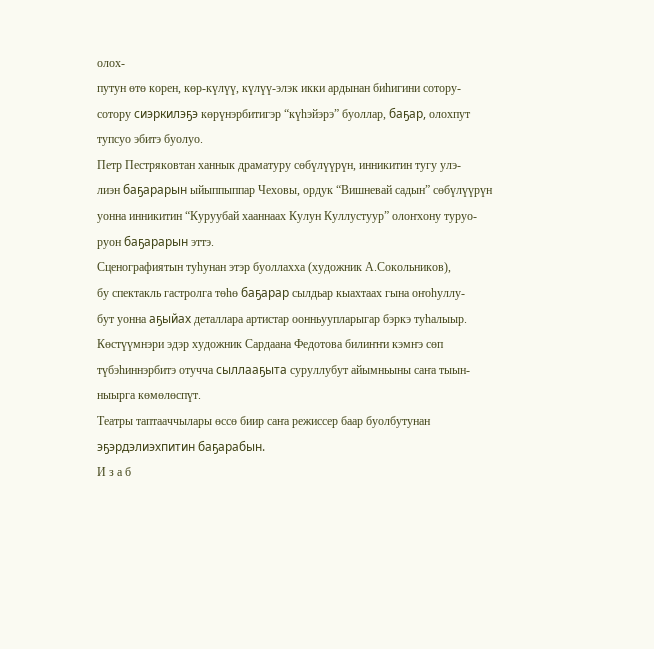олох-
путун өтө корен, көр-күлүү, күлүү-элэк икки ардынан биһигини сотору-
сотору сиэркилэҕэ көрүнэрбитигэр “күһэйэрэ” буоллар, баҕар, олохпут
тупсуо эбитэ буолуо.
Петр Пестряковтан ханнык драматуру сөбүлүүрүн, инникитин тугу улэ-
лиэн баҕарарын ыйыппыппар Чеховы, ордук “Вишневай садын” сөбүлүүрүн
уонна инникитин “Куруубай хааннаах Кулун Куллустуур” олоҥхону туруо-
руон баҕарарын эттэ.
Сценографиятын туһунан этэр буоллахха (художник А.Сокольников),
бу спектакль гастролга төһө баҕарар сылдьар кыахтаах гына оҥоһуллу-
бут уонна аҕыйах деталлара артистар оонньуупларыгар бэркэ туһалыыр.
Көстүүмнэри эдэр художник Сардаана Федотова билиҥҥи кэмҥэ сөп
түбэһиннэрбитэ отучча сыллааҕыта суруллубут айымньыны саҥа тыын-
ныырга көмөлөспүт.
Театры таптааччылары өссө биир саҥа режиссер баар буолбутунан
эҕэрдэлиэхпитин баҕарабын.
И з а б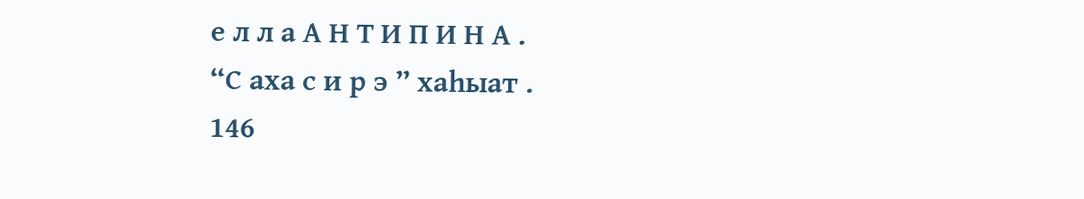е л л а А Н Т И П И Н А .
“С аха с и р э ” хаһыат .
146